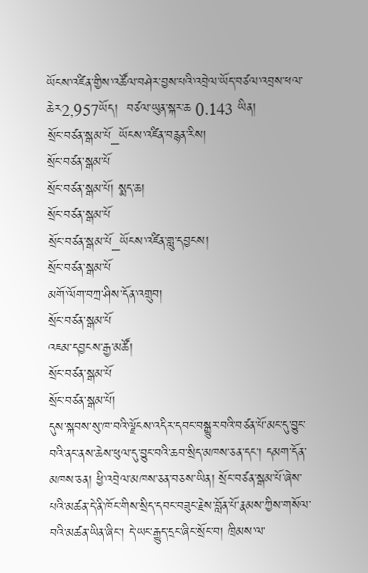ཡོངས་འཛིན་གྱིས་འཚོལ་བཤེར་བྱས་པའི་འབྲེལ་ཡོད་བཙལ་འབྲས་ཕལ་ཆེར2,957ཡོད།  བཙལ་ཡུན་སྐར་ཆ 0.143 ཡིན།
སྲོང་བཙན་སྒམ་པོ_ཡོངས་འཛིན་བརྙན་རིས།
སྲོང་བཙན་སྒམ་པོ
སྲོང་བཙན་སྒམ་པོ། སྨད་ཆ།
སྲོང་བཙན་སྒམ་པོ
སྲོང་བཙན་སྒམ་པོ_ཡོངས་འཛིན་གླུ་དབྱངས།
སྲོང་བཙན་སྒམ་པོ
མགོ་ལོག་བཀྲ་ཤིས་དོན་འགྲུབ།
སྲོང་བཙན་སྒམ་པོ
འཇམ་དབྱངས་རྒྱ་མཚོ།
སྲོང་བཙན་སྒམ་པོ
སྲོང་བཙན་སྒམ་པོ།
དུས་སྐབས་སུ་ཁ་བའི་ལྗོངས་འདིར་དབང་བསྒྱུར་བའི་བཙན་པོ་མང་དུ་བྱུང་བའི་ནང་ནས་ཆེས་ཕུལ་དུ་བྱུང་བའི་ཆབ་སྲིད་མཁས་ཅན་དང་། དམག་དོན་མཁས་ཅན། ཕྱི་འབྲེལ་མཁས་ཅན་བཅས་ཡིན། སྲོང་བཙན་སྒམ་པོ་ཞེས་པའི་མཚན་དེ་ནི་ཁོང་གིས་སྲིད་དབང་བཟུང་རྗེས་བློན་པོ་རྣམས་ཀྱིས་གསོལ་བའི་མཚན་ཡིན་ཞིང་། དེ་ཡང་རྒྱུད་དྲང་ཞིང་སྲོང་བ། ཁྲིམས་ལ་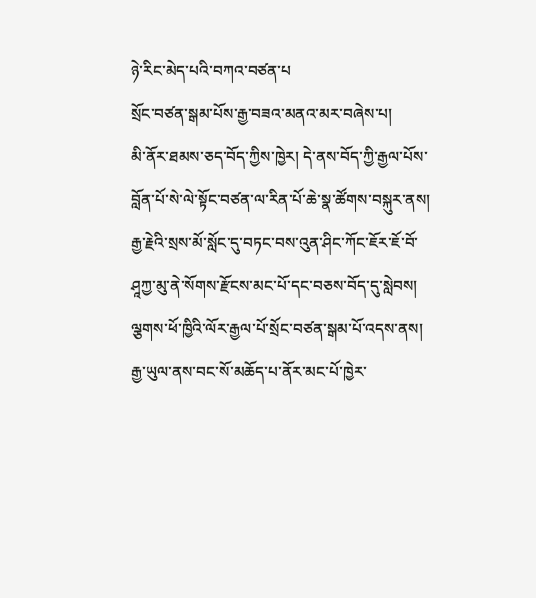ཉེ་རིང་མེད་པའི་བཀའ་བཙན་པ
སྲོང་བཙན་སྒམ་པོས་རྒྱ་བཟའ་མནའ་མར་བཞེས་པ།
མི་ནོར་ཐམས་ཅད་བོད་ཀྱིས་ཁྱེར། དེ་ནས་བོད་ཀྱི་རྒྱལ་པོས་བློན་པོ་སེ་ལེ་སྟོང་བཙན་ལ་རིན་པོ་ཆེ་སྣ་ཚོགས་བསྐུར་ནས། རྒྱ་རྗེའི་སྲས་མོ་སློང་དུ་བཏང་བས་འུན་ཤིང་ཀོང་ཇོར་ཇོ་བོ་ཤཱཀྱ་མུ་ནེ་སོགས་རྫོངས་མང་པོ་དང་བཅས་བོད་དུ་སླེབས། ལྕགས་ཕོ་ཁྱིའི་ལོར་རྒྱལ་པོ་སྲོང་བཙན་སྒམ་པོ་འདས་ནས། རྒྱ་ཡུལ་ནས་བང་སོ་མཆོད་པ་ནོར་མང་པོ་ཁྱེར་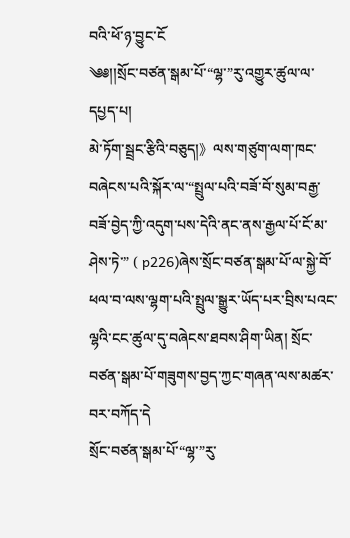བའི་ཕོ་ཉ་བྱུང་ངོ
༄༅།།སྲོང་བཙན་སྒམ་པོ་“ལྷ་”རུ་འགྱུར་ཚུལ་ལ་དཔྱད་པ།
མེ་ཏོག་སྦྲང་རྩིའི་བཅུད།》ལས་གཙུག་ལག་ཁང་བཞེངས་པའི་སྐོར་ལ་“སྤྲུལ་པའི་བཟོ་བོ་སུམ་བརྒྱ་བཟོ་བྱེད་ཀྱི་འདུག་པས་དེའི་ནང་ནས་རྒྱལ་པོ་ངོ་མ་ཤེས་ཏེ་” ( p226)ཞེས་སྲོང་བཙན་སྒམ་པོ་ལ་སྐྱེ་བོ་ཕལ་བ་ལས་ལྷག་པའི་སྤྲུལ་སྒྱུར་ཡོད་པར་བྲིས་པའང་ལྷའི་ངང་ཚུལ་དུ་བཞེངས་ཐབས་ཤིག་ཡིན། སྲོང་བཙན་སྒམ་པོ་གཟུགས་བྱད་ཀྱང་གཞན་ལས་མཚར་བར་བཀོད་དེ
སྲོང་བཙན་སྒམ་པོ་“ལྷ་”རུ་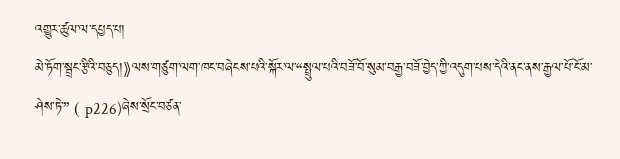འགྱུར་ཚུལ་ལ་དཔྱད་པ།
མེ་ཏོག་སྦྲང་རྩིའི་བཅུད།》ལས་གཙུག་ལག་ཁང་བཞེངས་པའི་སྐོར་ལ་“སྤྲུལ་པའི་བཟོ་བོ་སུམ་བརྒྱ་བཟོ་བྱེད་ཀྱི་འདུག་པས་དེའི་ནང་ནས་རྒྱལ་པོ་ངོ་མ་ཤེས་ཏེ་” ( p226)ཞེས་སྲོང་བཙན་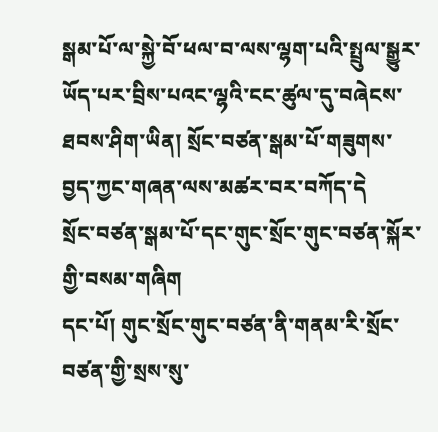སྒམ་པོ་ལ་སྐྱེ་བོ་ཕལ་བ་ལས་ལྷག་པའི་སྤྲུལ་སྒྱུར་ཡོད་པར་བྲིས་པའང་ལྷའི་ངང་ཚུལ་དུ་བཞེངས་ཐབས་ཤིག་ཡིན། སྲོང་བཙན་སྒམ་པོ་གཟུགས་བྱད་ཀྱང་གཞན་ལས་མཚར་བར་བཀོད་དེ
སྲོང་བཙན་སྒམ་པོ་དང་གུང་སྲོང་གུང་བཙན་སྐོར་གྱི་བསམ་གཞིག
དང་པོ། གུང་སྲོང་གུང་བཙན་ནི་གནམ་རི་སྲོང་བཙན་གྱི་སྲས་སུ་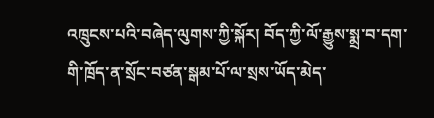འཁྲུངས་པའི་བཞེད་ལུགས་ཀྱི་སྐོར། བོད་ཀྱི་ལོ་རྒྱུས་སྨྲ་བ་དག་གི་ཁྲོད་ན་སྲོང་བཙན་སྒམ་པོ་ལ་སྲས་ཡོད་མེད་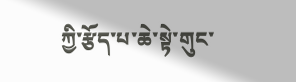ཀྱི་རྩོད་པ་ཆེ་སྟེ་གུང་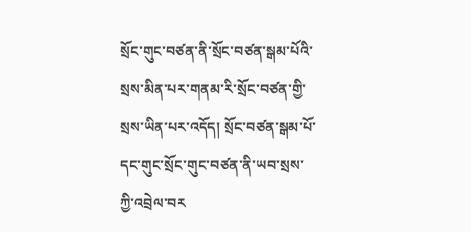སྲོང་གུང་བཙན་ནི་སྲོང་བཙན་སྒམ་པོའི་སྲས་མིན་པར་གནམ་རི་སྲོང་བཙན་གྱི་སྲས་ཡིན་པར་འདོད། སྲོང་བཙན་སྒམ་པོ་དང་གུང་སྲོང་གུང་བཙན་ནི་ཡབ་སྲས་ཀྱི་འབྲེལ་བར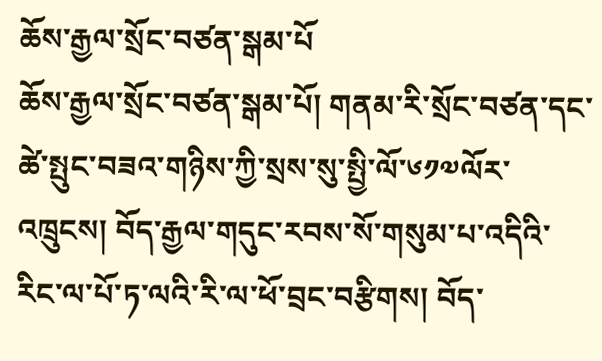ཆོས་རྒྱལ་སྲོང་བཙན་སྒམ་པོ
ཆོས་རྒྱལ་སྲོང་བཙན་སྒམ་པོ། གནམ་རི་སྲོང་བཙན་དང་ཚེ་སྤུང་བཟའ་གཉིས་ཀྱི་སྲས་སུ་སྤྱི་ལོ་༦༡༧ལོར་འཁྲུངས། བོད་རྒྱལ་གདུང་རབས་སོ་གསུམ་པ་འདིའི་རིང་ལ་པོ་ཏ་ལའི་རི་ལ་ཕོ་བྲང་བརྩིགས། བོད་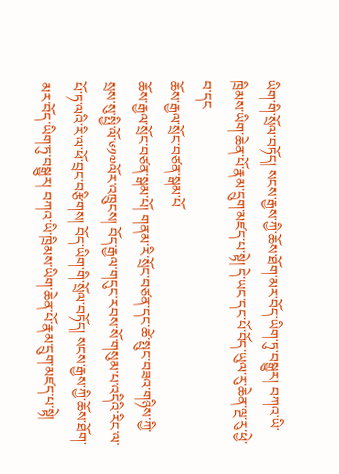ཡིག་གི་སྲོལ་བཏོད། སངས་རྒྱས་ཀྱི་ཆོས་ཐོག་མར་བོད་ཡིག་ཏུ་བསྒྱུར། བཀའ་ཡི་ཁྲིམས་ཡིག་ཆེན་པོ་རྣམ་དྲུག་མཛད་པ་སྟེ། དེ་ཡང་དང་པོ་བོད་ཡུལ་རུ་ཆེན་ལྔ་རུ་ཕྱེ་བ་དང
ཆོས་རྒྱལ་སྲོང་བཙན་སྒམ་པོ
ཆོས་རྒྱལ་སྲོང་བཙན་སྒམ་པོ། གནམ་རི་སྲོང་བཙན་དང་ཚེ་སྤུང་བཟའ་གཉིས་ཀྱི་སྲས་སུ་སྤྱི་ལོ་༦༡༧ལོར་འཁྲུངས། བོད་རྒྱལ་གདུང་རབས་སོ་གསུམ་པ་འདིའི་རིང་ལ་པོ་ཏ་ལའི་རི་ལ་ཕོ་བྲང་བརྩིགས། བོད་ཡིག་གི་སྲོལ་བཏོད། སངས་རྒྱས་ཀྱི་ཆོས་ཐོག་མར་བོད་ཡིག་ཏུ་བསྒྱུར། བཀའ་ཡི་ཁྲིམས་ཡིག་ཆེན་པོ་རྣམ་དྲུག་མཛད་པ་སྟེ།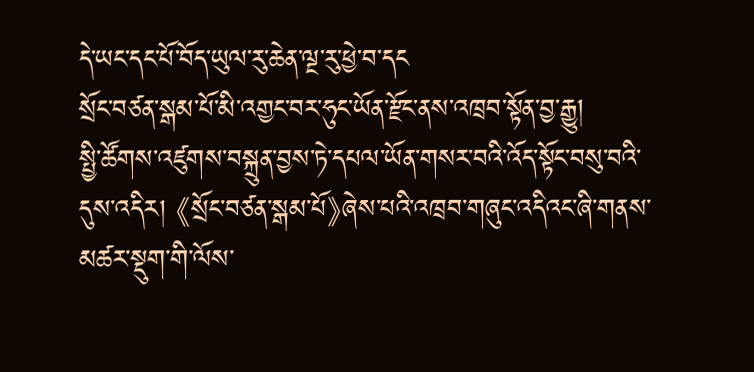དེ་ཡང་དང་པོ་བོད་ཡུལ་རུ་ཆེན་ལྔ་རུ་ཕྱེ་བ་དང
སྲོང་བཙན་སྒམ་པོ་མི་འགྱང་བར་ཧུང་ཡོན་རྫོང་ནས་འཁྲབ་སྟོན་བྱ་རྒྱུ།
སྤྱི་ཚོགས་འཛུགས་བསྐྲུན་བྱས་ཏེ་དཔལ་ཡོན་གསར་བའི་འོད་སྟོང་བསུ་བའི་དུས་འདིར། 《སྲོང་བཙན་སྒམ་པོ》ཞེས་པའི་འཁྲབ་གཞུང་འདིའང་ཞི་གནས་མཚར་སྡུག་གི་ལོས་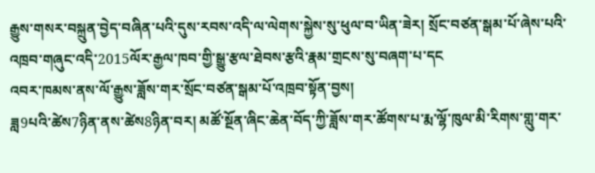རྒྱུས་གསར་བསྐྲུན་བྱེད་བཞིན་པའི་དུས་རབས་འདི་ལ་ལེགས་སྐྱེས་སུ་ཕུལ་བ་ཡིན་ཟེར། སྲོང་བཙན་སྒམ་པོ་ཞེས་པའི་འཁྲབ་གཞུང་འདི་2015ལོར་རྒྱལ་ཁབ་གྱི་སྒྱུ་རྩལ་ཐེབས་རྩའི་རྣམ་གྲངས་སུ་བཞག་པ་དང
འབར་ཁམས་ནས་ལོ་རྒྱུས་ཟློས་གར་སྲོང་བཙན་སྒམ་པོ་འཁྲབ་སྟོན་བྱས།
ཟླ9པའི་ཚེས7ཉིན་ནས་ཚེས8ཉིན་བར། མཚོ་སྔོན་ཞིང་ཆེན་བོད་ཀྱི་ཟློས་གར་ཚོགས་པ་རྨ་ལྷོ་ཁུལ་མི་རིགས་གླུ་གར་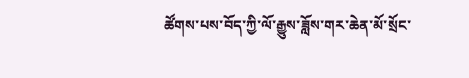ཚོགས་པས་བོད་ཀྱི་ལོ་རྒྱུས་ཟློས་གར་ཆེན་མོ་སྲོང་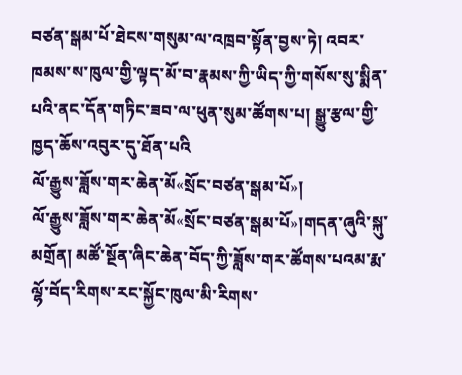བཙན་སྒམ་པོ་ཐེངས་གསུམ་ལ་འཁྲབ་སྟོན་བྱས་ཏེ། འབར་ཁམས་ས་ཁུལ་གྱི་ལྟད་མོ་བ་རྣམས་ཀྱི་ཡིད་ཀྱི་གསོས་སུ་སྨིན་པའི་ནང་དོན་གཏིང་ཟབ་ལ་ཕུན་སུམ་ཚོགས་པ། སྒྱུ་རྩལ་གྱི་ཁྱད་ཆོས་འབུར་དུ་ཐོན་པའི
ལོ་རྒྱུས་ཟློས་གར་ཆེན་མོ«སྲོང་བཙན་སྒམ་པོ»།
ལོ་རྒྱུས་ཟློས་གར་ཆེན་མོ«སྲོང་བཙན་སྒམ་པོ»།གདན་ཞུའི་སྐུ་མགྲོན། མཚོ་སྔོན་ཞིང་ཆེན་བོད་ཀྱི་ཟློས་གར་ཚོགས་པའམ་རྨ་ལྷོ་བོད་རིགས་རང་སྐྱོང་ཁུལ་མི་རིགས་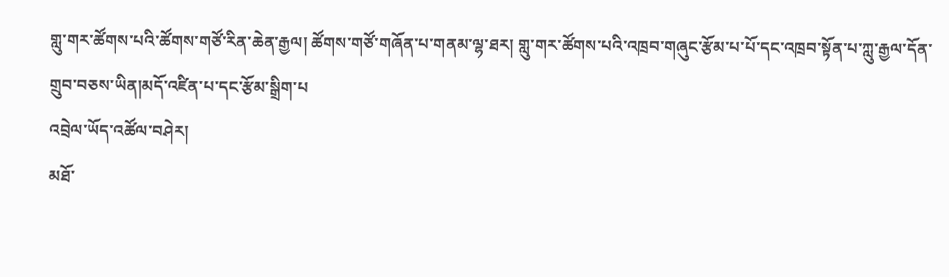གླུ་གར་ཚོགས་པའི་ཚོགས་གཙོ་རིན་ཆེན་རྒྱལ། ཚོགས་གཙོ་གཞོན་པ་གནམ་ལྷ་ཐར། གླུ་གར་ཚོགས་པའི་འཁྲབ་གཞུང་རྩོམ་པ་པོ་དང་འཁྲབ་སྟོན་པ་ཀླུ་རྒྱལ་དོན་གྲུབ་བཅས་ཡིན།མདོ་འཛིན་པ་དང་རྩོམ་སྒྲིག་པ
འབྲེལ་ཡོད་འཚོལ་བཤེར།
མཐོ་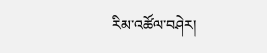རིམ་འཚོལ་བཤེར།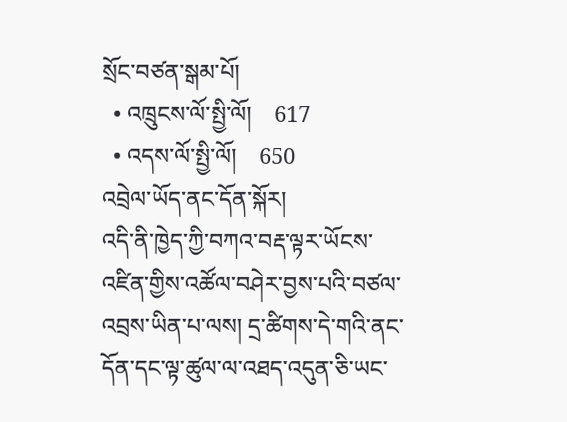སྲོང་བཙན་སྒམ་པོ།
  • འཁྲུངས་ལོ་སྤྱི་ལོ།    617
  • འདས་ལོ་སྤྱི་ལོ།    650
འབྲེལ་ཡོད་ནང་དོན་སྐོར།
འདི་ནི་ཁྱེད་ཀྱི་བཀའ་བརྡ་ལྟར་ཡོངས་འཛིན་གྱིས་འཚོལ་བཤེར་བྱས་པའི་བཙལ་འབྲས་ཡིན་པ་ལས། དྲ་ཚིགས་དེ་གའི་ནང་དོན་དང་ལྟ་ཚུལ་ལ་འཐད་འདུན་ཅི་ཡང་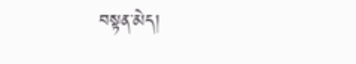བསྟན་མེད།